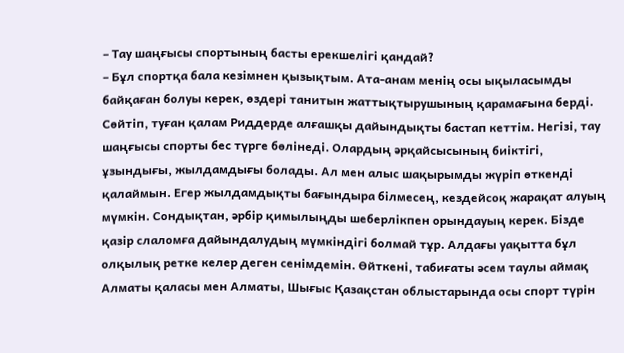– Тау шаңғысы спортының басты ерекшелігі қандай?
– Бұл спортқа бала кезімнен қызықтым. Ата-анам менің осы ықыласымды байқаған болуы керек, өздері танитын жаттықтырушының қарамағына берді. Сөйтіп, туған қалам Риддерде алғашқы дайындықты бастап кеттім. Негізі, тау шаңғысы спорты бес түрге бөлінеді. Олардың әрқайсысының биіктігі, ұзындығы, жылдамдығы болады. Ал мен алыс шақырымды жүріп өткенді қалаймын. Егер жылдамдықты бағындыра білмесең, кездейсоқ жарақат алуың мүмкін. Сондықтан, әрбір қимылыңды шеберлікпен орындауың керек. Бізде қазір слаломға дайындалудың мүмкіндігі болмай тұр. Алдағы уақытта бұл олқылық ретке келер деген сенімдемін. Өйткені, табиғаты әсем таулы аймақ Алматы қаласы мен Алматы, Шығыс Қазақстан облыстарында осы спорт түрін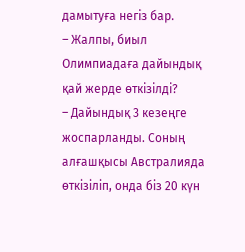дамытуға негіз бар.
– Жалпы, биыл Олимпиадаға дайындық қай жерде өткізілді?
– Дайындық 3 кезеңге жоспарланды. Соның алғашқысы Австралияда өткізіліп, онда біз 20 күн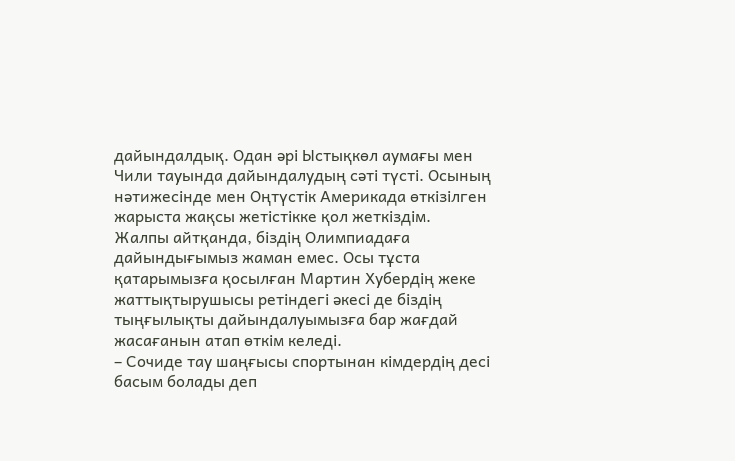дайындалдық. Одан әрі Ыстықкөл аумағы мен Чили тауында дайындалудың сәті түсті. Осының нәтижесінде мен Оңтүстік Америкада өткізілген жарыста жақсы жетістікке қол жеткіздім.
Жалпы айтқанда, біздің Олимпиадаға дайындығымыз жаман емес. Осы тұста қатарымызға қосылған Мартин Хубердің жеке жаттықтырушысы ретіндегі әкесі де біздің тыңғылықты дайындалуымызға бар жағдай жасағанын атап өткім келеді.
– Сочиде тау шаңғысы спортынан кімдердің десі басым болады деп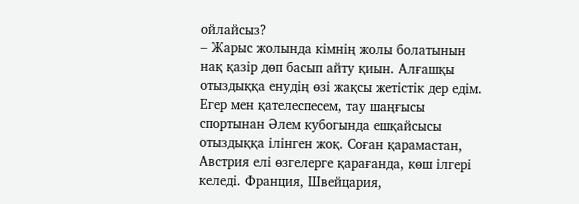ойлайсыз?
– Жарыс жолында кімнің жолы болатынын нақ қазір дөп басып айту қиын. Алғашқы отыздыққа енудің өзі жақсы жетістік дер едім. Егер мен қателеспесем, тау шаңғысы спортынан Әлем кубогында ешқайсысы отыздыққа ілінген жоқ. Соған қарамастан, Австрия елі өзгелерге қарағанда, көш ілгері келеді. Франция, Швейцария,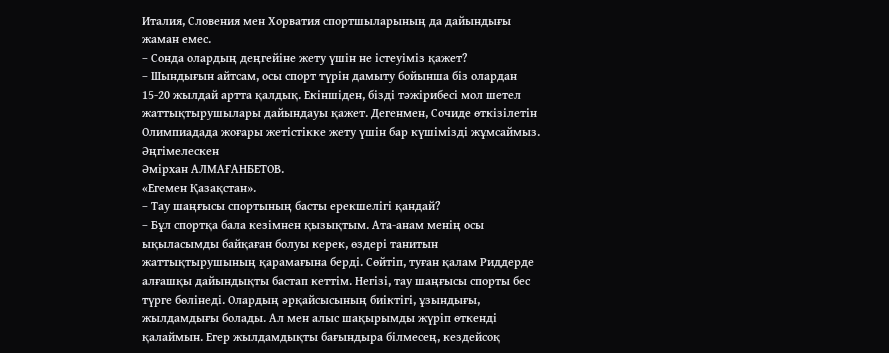Италия, Словения мен Хорватия спортшыларының да дайындығы жаман емес.
– Сонда олардың деңгейіне жету үшін не істеуіміз қажет?
– Шындығын айтсам, осы спорт түрін дамыту бойынша біз олардан 15-20 жылдай артта қалдық. Екіншіден, бізді тәжірибесі мол шетел жаттықтырушылары дайындауы қажет. Дегенмен, Сочиде өткізілетін Олимпиадада жоғары жетістікке жету үшін бар күшімізді жұмсаймыз.
Әңгімелескен
Әмірхан АЛМАҒАНБЕТОВ.
«Егемен Қазақстан».
– Тау шаңғысы спортының басты ерекшелігі қандай?
– Бұл спортқа бала кезімнен қызықтым. Ата-анам менің осы ықыласымды байқаған болуы керек, өздері танитын жаттықтырушының қарамағына берді. Сөйтіп, туған қалам Риддерде алғашқы дайындықты бастап кеттім. Негізі, тау шаңғысы спорты бес түрге бөлінеді. Олардың әрқайсысының биіктігі, ұзындығы, жылдамдығы болады. Ал мен алыс шақырымды жүріп өткенді қалаймын. Егер жылдамдықты бағындыра білмесең, кездейсоқ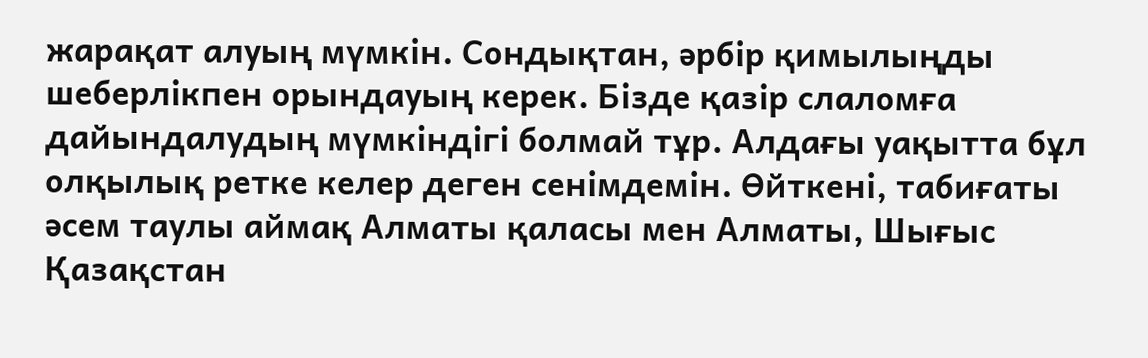жарақат алуың мүмкін. Сондықтан, әрбір қимылыңды шеберлікпен орындауың керек. Бізде қазір слаломға дайындалудың мүмкіндігі болмай тұр. Алдағы уақытта бұл олқылық ретке келер деген сенімдемін. Өйткені, табиғаты әсем таулы аймақ Алматы қаласы мен Алматы, Шығыс Қазақстан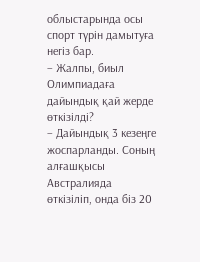облыстарында осы спорт түрін дамытуға негіз бар.
– Жалпы, биыл Олимпиадаға дайындық қай жерде өткізілді?
– Дайындық 3 кезеңге жоспарланды. Соның алғашқысы Австралияда өткізіліп, онда біз 20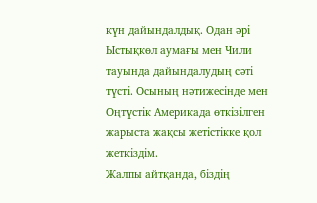күн дайындалдық. Одан әрі Ыстықкөл аумағы мен Чили тауында дайындалудың сәті түсті. Осының нәтижесінде мен Оңтүстік Америкада өткізілген жарыста жақсы жетістікке қол жеткіздім.
Жалпы айтқанда, біздің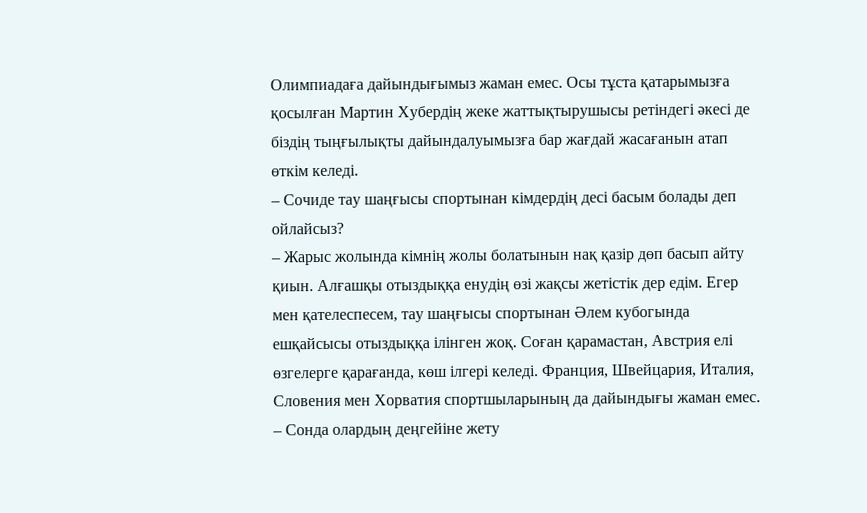Олимпиадаға дайындығымыз жаман емес. Осы тұста қатарымызға қосылған Мартин Хубердің жеке жаттықтырушысы ретіндегі әкесі де біздің тыңғылықты дайындалуымызға бар жағдай жасағанын атап өткім келеді.
– Сочиде тау шаңғысы спортынан кімдердің десі басым болады деп ойлайсыз?
– Жарыс жолында кімнің жолы болатынын нақ қазір дөп басып айту қиын. Алғашқы отыздыққа енудің өзі жақсы жетістік дер едім. Егер мен қателеспесем, тау шаңғысы спортынан Әлем кубогында ешқайсысы отыздыққа ілінген жоқ. Соған қарамастан, Австрия елі өзгелерге қарағанда, көш ілгері келеді. Франция, Швейцария, Италия, Словения мен Хорватия спортшыларының да дайындығы жаман емес.
– Сонда олардың деңгейіне жету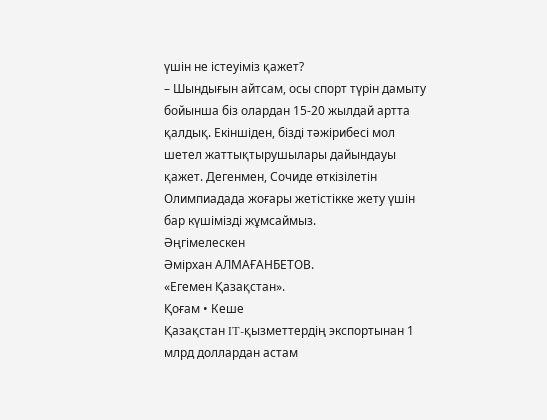үшін не істеуіміз қажет?
– Шындығын айтсам, осы спорт түрін дамыту бойынша біз олардан 15-20 жылдай артта қалдық. Екіншіден, бізді тәжірибесі мол шетел жаттықтырушылары дайындауы қажет. Дегенмен, Сочиде өткізілетін Олимпиадада жоғары жетістікке жету үшін бар күшімізді жұмсаймыз.
Әңгімелескен
Әмірхан АЛМАҒАНБЕТОВ.
«Егемен Қазақстан».
Қоғам • Кеше
Қазақстан IT-қызметтердің экспортынан 1 млрд доллардан астам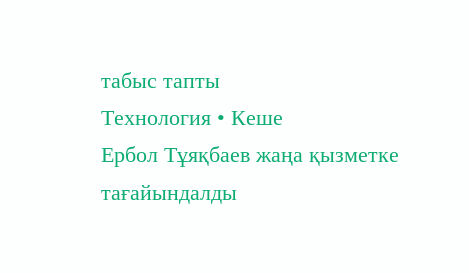табыс тапты
Технология • Кеше
Ербол Тұяқбаев жаңа қызметке тағайындалды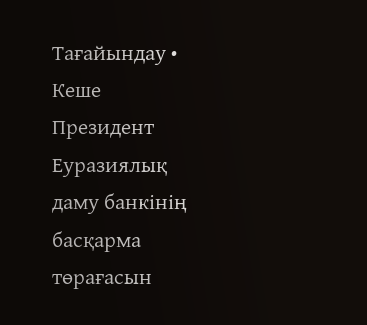Тағайындау • Кеше
Президент Еуразиялық даму банкінің басқарма төрағасын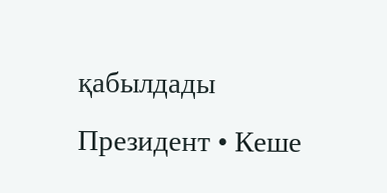қабылдады
Президент • Кеше